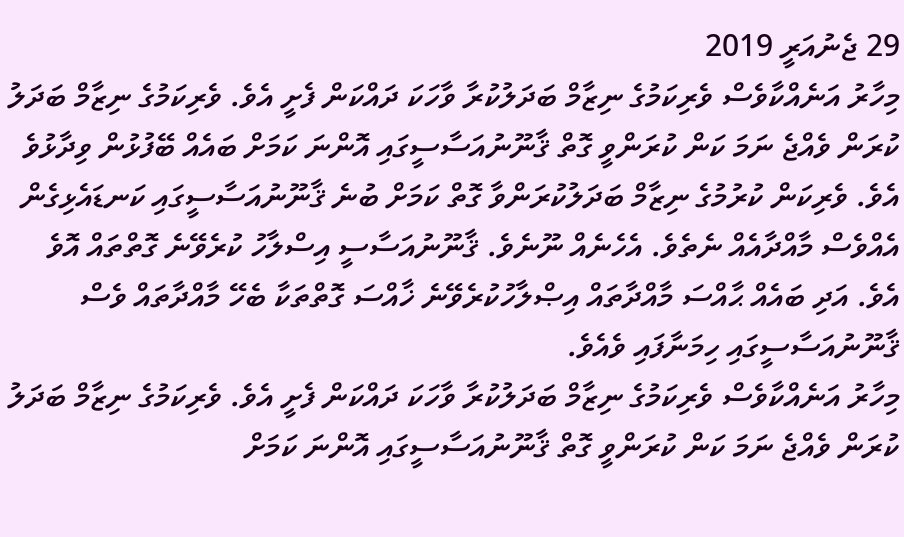29 ޖެނުއަރީ 2019
މިހާރު އަނެއްކާވެސް ވެރިކަމުގެ ނިޒާމް ބަދަލުކުރާ ވާހަކަ ދައްކަން ފެށީ އެވެ. ވެރިކަމުގެ ނިޒާމް ބަދަލު ކުރަން ވެއްޖެ ނަމަ ކަން ކުރަންވީ ގޮތް ޤާނޫނުއަސާސީގައި އޮންނަ ކަމަށް ބައެއް ބޭފުޅުން ވިދާޅުވެ އެވެ. ވެރިކަން ކުރުމުގެ ނިޒާމް ބަދަލުކުރަންވާ ގޮތް ކަމަށް ބުނެ ޤާނޫނުއަސާސީގައި ކަނޑައެޅިގެން އެއްވެސް މާއްދާއެއް ނެތެވެ. އެހެނެއް ނޫނެވެ. ޤާނޫނުއަސާސީ އިސްލާހު ކުރެވޭނެ ގޮތްތައް އޮވެ އެވެ. އަދި ބައެއް ޙާއްސަ މާއްދާތައް އިޞްލާހުކުރެވޭނެ ޚާއްސަ ގޮތްތަކާ ބެހޭ މާއްދާތައް ވެސް ޤާނޫނުއަސާސީގައި ހިމަނާފައި ވެއެވެ.
މިހާރު އަނެއްކާވެސް ވެރިކަމުގެ ނިޒާމް ބަދަލުކުރާ ވާހަކަ ދައްކަން ފެށީ އެވެ. ވެރިކަމުގެ ނިޒާމް ބަދަލު ކުރަން ވެއްޖެ ނަމަ ކަން ކުރަންވީ ގޮތް ޤާނޫނުއަސާސީގައި އޮންނަ ކަމަށް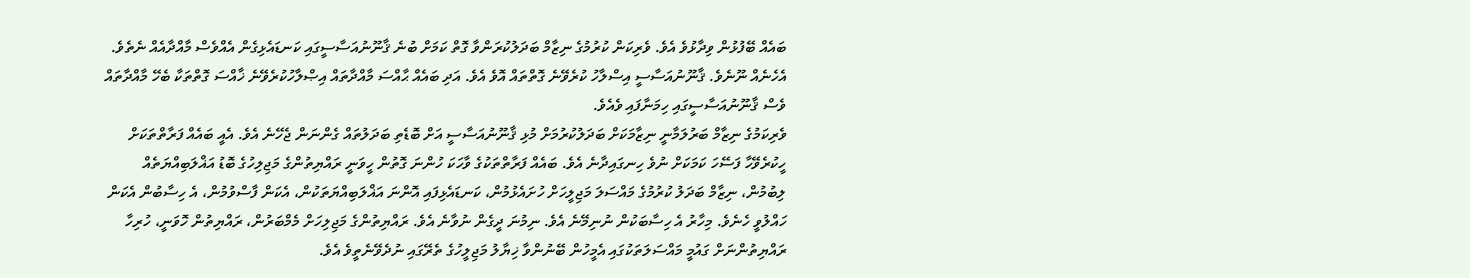ބައެއް ބޭފުޅުން ވިދާޅުވެ އެވެ. ވެރިކަން ކުރުމުގެ ނިޒާމް ބަދަލުކުރަންވާ ގޮތް ކަމަށް ބުނެ ޤާނޫނުއަސާސީގައި ކަނޑައެޅިގެން އެއްވެސް މާއްދާއެއް ނެތެވެ. އެހެނެއް ނޫނެވެ. ޤާނޫނުއަސާސީ އިސްލާހު ކުރެވޭނެ ގޮތްތައް އޮވެ އެވެ. އަދި ބައެއް ޙާއްސަ މާއްދާތައް އިޞްލާހުކުރެވޭނެ ޚާއްސަ ގޮތްތަކާ ބެހޭ މާއްދާތައް ވެސް ޤާނޫނުއަސާސީގައި ހިމަނާފައި ވެއެވެ.
ވެރިކަމުގެ ނިޒާމް ބަރުލަމާނީ ނިޒާމަކަށް ބަދަލުކުރުމަށް މުޅި ޤާނޫނުއަސާސީ އަށް ބޮޑެތި ބަދަލުތައް ގެންނަން ޖެހޭނެ އެވެ. އެއީ ބައެއް ފަރާތްތަކަށް ހީކުރެވޭހާ ފަސޭހަ ކަމަކަށް ނުވެ ހިނގައިދާނެ އެވެ. ބައެއް ފަރާތްތަކުގެ ވާހަކަ ހުންނަ ގޮތުން ހީވަނީ ރައްޔިތުންގެ މަޖިލިހުގެ ބޮޑު އަޣްލަބިއްޔަތެއް ލިބުމުން، ނިޒާމް ބަދަލު ކުރުމުގެ މައްސަލަ މަޖިލީހަށް ހުށައެޅުމުން، ކަނޑައެޅިފައި އޮންނަ އަޣްލަބިއްޔަތަކުން، އެކަން ފާސްވުމުން، އެ ހިސާބުން އެކަން ހައްލުވީ ހެނެވެ. މިހާރު އެ ހިސާބަކުން ނުނިމޭނެ އެވެ. ނިމުނަ ދީގެން ނުވާނެ އެވެ. ރައްޔިތުންގެ މަޖިލިހަށް މެމްބަރުން، ރައްޔިތުން ހޮވަނީ، ހުރިހާ ރައްޔިތުންނަށް ގައުމީ މައްސަލަތަކުގައި އެމީހުން ބޭނުންވާ ޚިޔާލު މަޖިލީހުގެ ތެރޭގައި ނުދެވޭނެތީވެ އެވެ.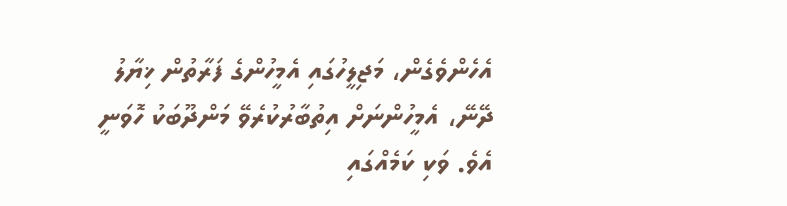އެހެންވެގެން، މަޖިލީހުގައި އެމީހުންގެ ފަރާތުން ޚިޔާލު ދޭނޭ، އެމީހުންނަށް އިތުބާރުކުރެވޭ މަންދޫބަކު ހޮވަނީ އެވެ. ވަކި ކަމެއްގައި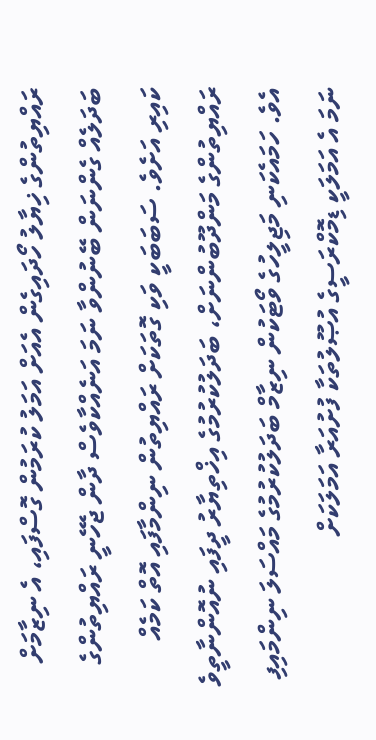ރައްޔިތުންގެ ޚިޔާލު ހޯދައިގެން އެއަށް އަމަލު ކުރަމުން ގޮސްފައި، އެ ނިޒާމަށް ބަދަލެއް ގެންނަން ބޭނުންވާ ނަމަ އަނެއްކާވެސް ދާން ޖެހޭނީ ރައްޔިތުންގެ ކައިރި އަށެވެ. ސަބަބަކީ ވަކި ގޮތަކަށް ރައްޔިތުން ނިންމާފައި އޮތް ކަމެއް ރައްޔިތުންގެ މަންދޫބުންނަށް، ބަދަލުކުރުމުގެ އިޚްތިޔާރު ދީފައި ނުއޮންނާތީވެ އެވެ. ހަމައެކަނި މަޖިލީހުގެ ވޯޓަކުން ނިޒާމް ބަދަލުކުރުމުގެ މައްސަލަ ނިންމައިފި ނަމަ އެ އަމަލަކީ ޑިމޮކްރަސީގެ އުޞޫލުތަކާ ފުށުއަރާ އަމަލަކަށް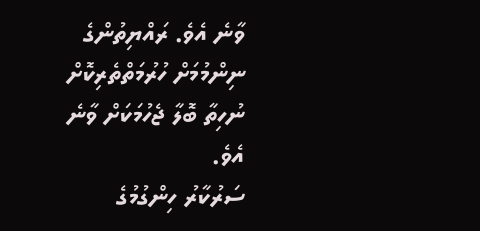ވާނެ އެވެ. ރައްޔިތުންގެ ނިންމުމަށް ހުރުމަތްތެރިކޮށް ނުހިތާ ބޮލާ ޖެހުމަކަށް ވާނެ އެވެ.
ސަރުކާރު ހިންގުމުގެ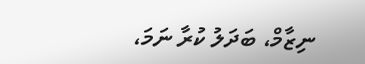ނިޒާމް، ބަދަލު ކުރާ ނަމަ،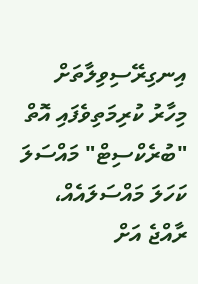އިނގިރޭސިވިލާތަށް މިހާރު ކުރިމަތިވެފައި އޮތް "ބުރެކްސިޓް" މައްސަލަ ކަހަލަ މައްސަލައެއް، ރާއްޖެ އަށް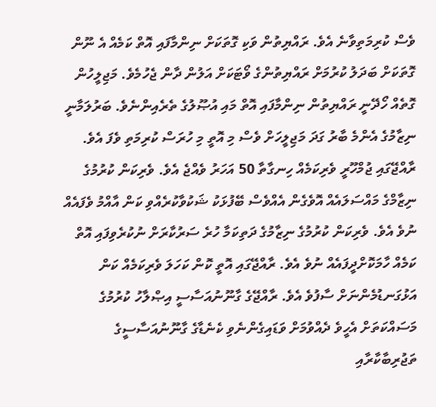ވެސް ކުރިމަތިވާނެ އެވެ. ރައްޔިތުން ވަކި ގޮތަކަށް ނިންމާފައި އޮތް ކަމެއް އެ ނޫން ގޮތަކަށް ބަދަލު ކުރުމަށް ރައްޔިތުންގެ ވޯޓަކަށް އަލުން ދާން ޖެހުމެވެ. މަޖިލީހުން ގޮތެއް ހޯދޭނީ ރައްޔިތުން ނިންމާފައި އޮތް މައި އުޞޫލުގެ ތެރެއިންނެވެ. ބަރުލަމާނީ ނިޒާމުގެ އެންމެ ބާރު ގަދަ މަޖިލީހަށް ވެސް މި އޮތީ މި ހުރަސް ކުރިމަތި ވެފަ އެވެ.
ރާއްޖޭގައި ޖުމްހޫރީ ވެރިކަމެއް ހިނގާތާ 50 އަހަރު ވެއްޖެ އެވެ. ވެރިކަން ކުރުމުގެ ނިޒާމްގެ މައްސަލައެއް އޮވެގެން އެއްވެސް ބޭފުޅަކު ޝަކުވާކުރެއްވި ކަން އާއްމު ވެފައެއް ނުވެ އެވެ. ވެރިކަން ކުރުމުގެ ނިޒާމުގެ ދަތިކަމާ ހުރެ ސަރުކާރަށް ނުކުރެވިފައި އޮތް ކަމެއް ހާމަކޮށްދީފައެއް ނުވެ އެވެ. ރާއްޖޭގައި އޮތީ ކޮން ކަހަލަ ވެރިކަމެއް ކަން އަޅުގަނޑުމެންނަށް ސާފުވެ އެވެ. ރާއްޖޭގެ ގާނޫނުއަސާސީ އިޞްލާހު ކުރުމުގެ މަސައްކަތަށް އެހީވެ ދެއްވުމަށް ވަޑައިގެންނެވި ކެނެޑާގެ ގާނޫނުއަސާސީގެ ތަޖުރިބާކާރާއި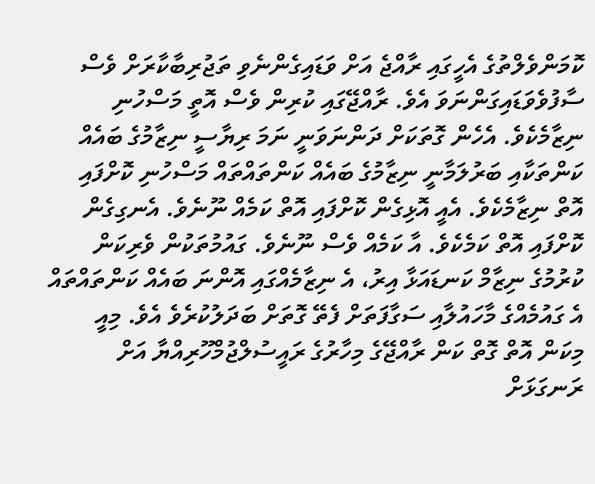ކޮމަންވެލްތުގެ އެހީގައި ރާއްޖެ އަށް ވަޑައިގެންނެވި ތަޖުރިބާކާރަށް ވެސް ސާފުވެވަޑައިގަންނަވަ އެވެ. ރާއްޖޭގައި ކުރިން ވެސް އޮތީ މަސްހުނި ނިޒާމެކެވެ. އެހެން ގޮތަކަށް ދަންނަވަނީ ނަމަ ރިޔާސީ ނިޒާމުގެ ބައެއް ކަންތަކާއި ބަރުލަމާނީ ނިޒާމުގެ ބައެއް ކަންތައްތައް މަސްހުނި ކޮށްފައި އޮތް ނިޒާމެކެވެ. އެއީ އޮޅިގެން ކޮށްފައި އޮތް ކަމެއް ނޫނެވެ. އެނގިގެން ކޮށްފައި އޮތް ކަމެކެވެ. އާ ކަމެއް ވެސް ނޫނެވެ. ގައުމުތަކުން ވެރިކަން ކުރުމުގެ ނިޒާމް ކަނޑައަޅާ އިރު، އެ ނިޒާމެއްގައި އޮންނަ ބައެއް ކަންތައްތައް އެ ގައުމެއްގެ މާހައުލާއި ސަގާފަތަށް ފެތޭ ގޮތަށް ބަދަލުކުރެވެ އެވެ. މިއީ މިކަން އޮތް ގޮތް ކަން ރާއްޖޭގެ މިހާރުގެ ރައީސުލްޖުމްހޫރިއްޔާ އަށް ރަނގަޅަށް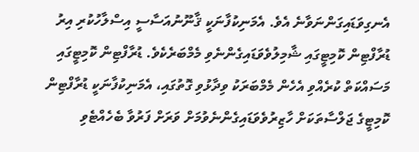އެނގިވަޑައިގަންނަވާނެ އެވެ. އެމަނިކުފާނަކީ ޤާނޫނުއަސާސީ އިސްލާހުކުރި އިރު ޑުރާފްޓިން ކޮމިޓީގައި ޝާމިލުވެވަޑައިގެންނެވި މެމްބަރެކެވެ. ޑުރާފްޓިން ކޮމިޓީގައި މަސައްކަތް ކުރެއްވި އެހެން މެމްބަރަކު ވިދާޅުވި ގޮތުގައި، އެމަނިކުފާނަކީ ޑުރާފްޓިން ކޮމިޓީގެ ޖަލްސާތަކަށް ހާޒިރުވެވަޑައިގެންނެވުމަށް ވަރަށް ފަރުވާ ބެހެއްޓެވި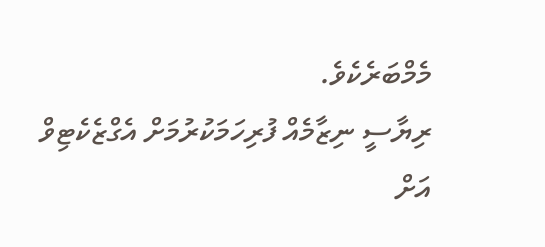މެމްބަރެކެވެ.
ރިޔާސީ ނިޒާމެއް ފުރިހަމަކުރުމަށް އެގްޒެކެޓިވް އަށް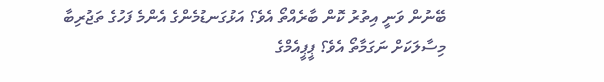ބޭނުން ވަނީ އިތުރު ކޮން ބާރެއްތޯ އެވެ؟ އަޅުގަނޑުމެންގެ އެންމެ ފަހުގެ ތަޖުރިބާ މިސާލަކަށް ނަގަމާތޯ އެވެ؟ ޕީޕީއެމްގެ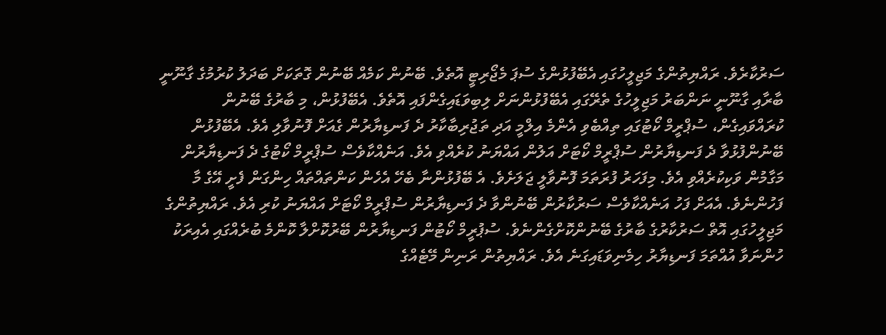ސަރުކާރެވެ. ރައްޔިތުންގެ މަޖިލީހުގައި އެބޭފުޅުންގެ ސުޕަ މެޖޯރިޓީ އޮތެވެ. ބޭނުން ކަމެއް ބޭނުން ގޮތަކަށް ބަދަލު ކުރުމުގެ ގާނޫނީ ބާރާއި ގާނޫނީ ނަންބަރު މަޖިލީހުގެ ތެރޭގައި އެބޭފުޅުންނަށް ލިބިވަޑައިގެންފައި އޮތެވެ. އެބޭފުޅުން، މި ބާރުގެ ބޭނުން ކުރައްވައިގެން، ސުޕްރީމް ކޯޓުގައި ތިއްބެވި އެންމެ އިލްމީ އަދި ތަޖުރިބާކާރު ދެ ފަނޑިޔާރުން ގެއަށް ފޮނުވާލި އެވެ. އެބޭފުޅުން ބޭނުންފުޅުވާ ދެ ފަނޑިޔާރުން ސުޕްރީމް ކޯޓަށް އަލުން އައްޔަނު ކުރެއްވި އެވެ. އަނެއްކާވެސް ސުޕްރީމް ކޯޓުގެ ދެ ފަނޑިޔާރުން މަގާމުން ވަކިކުރެއްވި އެވެ. މިފަހަރު ފުރަތަމަ ފޮނުވާލީ ޖަލަށެވެ. އެ ބޭފުޅުންނާ ބެހޭ އެހެން ކަންތައްތައް ހިންގަން ފެށީ އޭގެ މާ ފަހުންނެވެ. އެއަށް ފަހު އަނެއްކާވެސް ސަރުކާރުން ބޭނުންވާ ދެ ފަނޑިޔާރުން ސުޕްރީމް ކޯޓަށް އައްޔަނު ކުރި އެވެ. ރައްޔިތުންގެ މަޖިލީހުގައި އޮތް ސަރުކާރުގެ ބާރުގެ ބޭނުންކޮށްގެންނެވެ. ސުޕުރީމް ކޯޓުން ފަނޑިޔާރުން ބޭރުކޮށްލާ ކޮންމެ ބުރެއްގައި އެއިރަކު ހުންނަވާ އުއްތަމަ ފަނޑިޔާރު ހިމެނިވަޑައިގަނެ އެވެ. ރައްޔިތުން ރަނިން މޭޓެއްގެ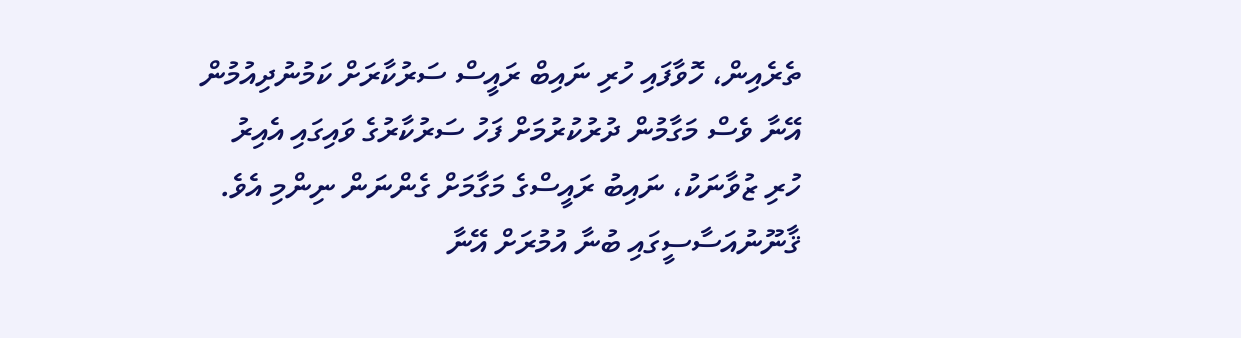ތެރެއިން، ހޮވާފައި ހުރި ނައިބް ރައީސް ސަރުކާރަށް ކަމުނުދިއުމުން އޭނާ ވެސް މަގާމުން ދުރުކުރުމަށް ފަހު ސަރުކާރުގެ ވައިގައި އެއިރު ހުރި ޒުވާނަކު، ނައިބު ރައީސްގެ މަގާމަށް ގެންނަން ނިންމި އެވެ. ޤާނޫނުއަސާސީގައި ބުނާ އުމުރަށް އޭނާ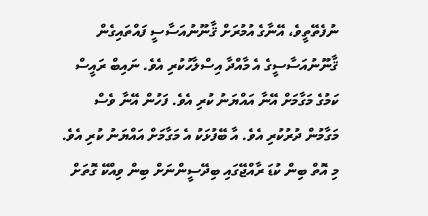ނުފެތޭތީވެ، އޭނާގެ އުމުރަށް ޤާނޫނުއަސާސީ ފައްތައިގެން ޤާނޫނުއަސާސީގެ އެ މާއްދާ އިސްލާހުކުރި އެވެ. ނައިބް ރައީސް ކަމުގެ މަގާމަށް އޭނާ އައްޔަނު ކުރި އެވެ. ފަހުން އޭނާ ވެސް މަގާމުން ދުރުކުރި އެވެ. އާ ބޭފުޅަކު އެ މަގާމަށް އައްޔަނު ކުރި އެވެ. މި އޮތް ބިން ކުޑަ ރާއްޖޭގައި ބިދޭސީންނަށް ބިން ވިއްކޭ ގޮތަށް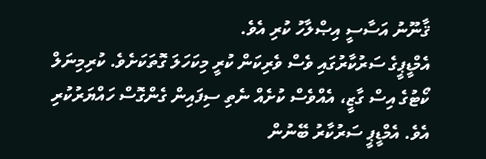ޤާނޫނު އަސާސީ އިޞްލާހު ކުރި އެވެ.
އެމްޑީޕީގެ ސަރުކާރުގައި ވެސް ވެރިކަން ކުރީ މިކަހަލަ ގޮތަކަށެވެ. ކުރިމިނަލް ކޯޓުގެ އިސް ގާޒީ، އެއްވެސް ކުށެއް ނެތި ސިފައިން ގެންގޮސް ހައްޔަރުކުރި އެވެ. އެމްޑީޕީ ސަރުކާރު ބޭނުން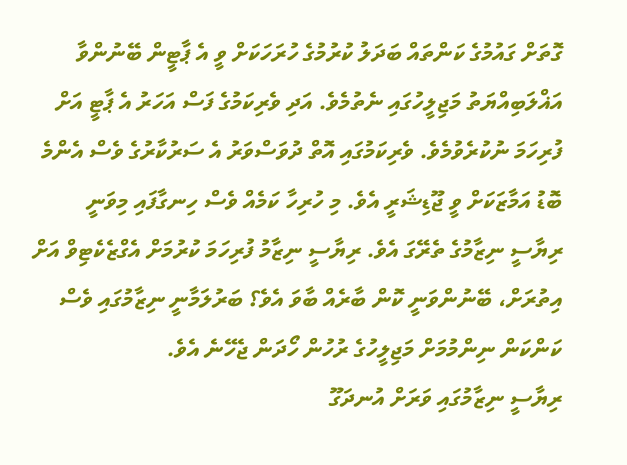ގޮތަށް ގައުމުގެ ކަންތައް ބަދަލު ކުރުމުގެ ހުރަހަކަށް ވީ އެ ޕާޓީން ބޭނުންވާ އަޣްލަބިއްޔަތު މަޖިލީހުގައި ނެތުމެވެ. އަދި ވެރިކަމުގެ ފަސް އަހަރު އެ ޕާޓީ އަށް ފުރިހަމަ ނުކުރެވުމެވެ. ވެރިކަމުގައި އޮތް ދުވަސްވަރު އެ ސަރުކާރުގެ ވެސް އެންމެ ބޮޑު އަމާޒަކަށް ވީ ޖޫޑިޝަރީ އެވެ. މި ހުރިހާ ކަމެއް ވެސް ހިނގާފައި މިވަނީ ރިޔާސީ ނިޒާމުގެ ތެރޭގަ އެވެ. ރިޔާސީ ނިޒާމު ފުރިހަމަ ކުރުމަށް އެގްޒެކެޓިވް އަށް އިތުރަށް، ބޭނުންވަނީ ކޮން ބާރެއް ބާވަ އެވެ؟ ބަރުލަމާނީ ނިޒާމުގައި ވެސް ކަންކަން ނިންމުމަށް މަޖިލީހުގެ ރުހުން ހޯދަން ޖެހޭނެ އެވެ.
ރިޔާސީ ނިޒާމުގައި ވަރަށް އުނދަގޫ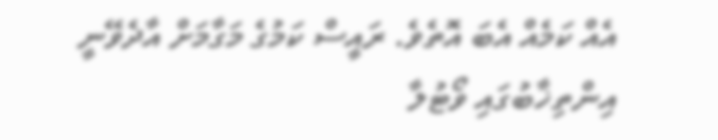އެއް ކަމެއް އެބަ އޮތެވެ. ރައީސް ކަމުގެ މަގާމަށް އާދެވޭނީ އިންތިޚާބުގައި ވޯޓުލާ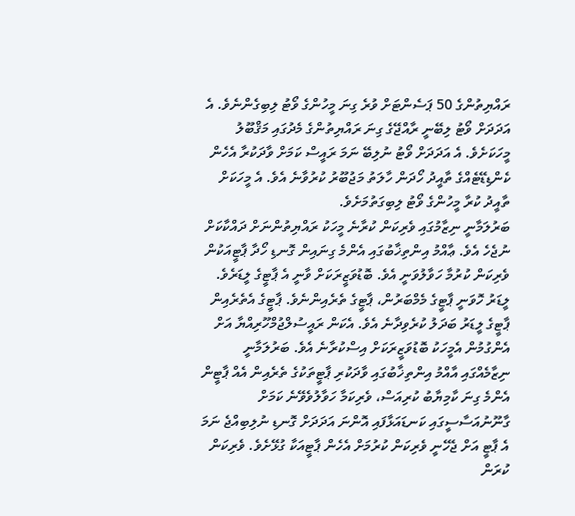ރައްޔިތުންގެ 50 ޕަސެންޓަށް ވުރެ ގިނަ މީހުންގެ ވޯޓު ލިބިގެންނެވެ. އެ އަދަދަށް ވޯޓު ލިބޭނީ ރާއްޖޭގެ ގިނަ ރައްޔިތުންގެ މެދުގައި މަޤްބޫލު މީހަކަށެވެ. އެ އަދަދަށް ވޯޓު ނުލިބޭ ނަމަ ރައީސް ކަމަށް ވާދަކުރާ އެހެން ކެންޑިޑޭޓެއްގެ ތާއީދު ހޯދަން ހާލަތު މަޖުބޫރު ކުރުވާނެ އެވެ. އެ މީހަކަށް ތާއީދު ކުރާ މީހުންގެ ވޯޓު ލިބިގަތުމަށެވެ.
ބަރުލަމާނީ ނިޒާމުގައި ވެރިކަން ކުރާނެ މީހަކު ރައްޔިތުންނަށް ދައްކާކަށް ނުޖެހެ އެވެ. ޢާއްމު އިންތިޚާބުގައި އެންމެ ގިނައިން ގޮނޑި ހޯދާ ޕާޓީއަކުން ވެރިކަން ކުރުމާ ހަވާލުވަނީ އެވެ. ބޮޑުވަޒީރަކަށް ވާނީ އެ ޕާޓީގެ ލީޑަރެވެ. ލީޑަރު ހޮވަނީ ޕާޓީގެ މެމްބަރުން، ޕާޓީގެ ތެރެއިންނެވެ. ޕާޓީގެ އެތެރެއިން ޕާޓީގެ ލީޑަރު ބަދަލު ކުރެވިދާނެ އެވެ. އެކަން ރައީސުލްޖުމްހޫރިއްޔާ އަށް އެންގުމުން އެމީހަކު ބޮޑުވަޒީރަކަށް އިސްކުރާނެ އެވެ. ބަރުލަމާނީ ނިޒާމެއްގައި އާއްމު އިންތިޚާބުގައި ވާދަކުރި ޕާޓީތަކުގެ ތެރެއިން އެއް ޕާޓީން އެންމެ ގިނަ ކާމިޔާބު ކުރިއަސް، ވެރިކަމާ ހަވާލުވެވޭނެ ކަމަށް ގާނޫނުއަސާސީގައި ކަނޑައަޅާފައި އޮންނަ އަދަދަށް ގޮނޑި ނުލިބިއްޖެ ނަމަ އެ ޕާޓީ އަށް ޖެހޭނީ ވެރިކަން ކުރުމަށް އެހެން ޕާޓީއަކާ ގުޅޭށެވެ. ވެރިކަން ކުރަން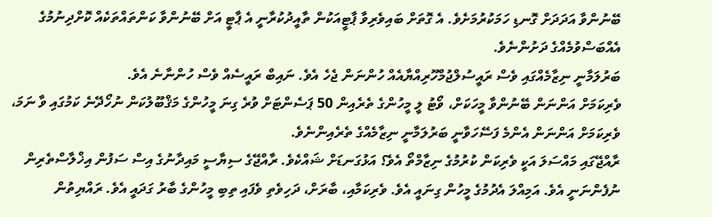ބޭނުންވާ އަދަދަށް ގޮނޑި ހަމަކުރުމަށެވެ. އެ ގޮތަށް ބައިވެރިވާ ޕާޓީއަކުން ތާއީދުކުރާނީ އެ ޕާޓީ އަށް ބޭނުންވާ ކަންތައްތަކެއް ކޮށްދިނުމުގެ އެއްބަސްވުމެއްގެ ދަށުންނެވެ.
ބަރުލަމާނީ ނިޒާމެއްގައި ވެސް ރައީސުލްޖުމްހޫރިއްޔާއެއް ހުންނަން ޖެހެ އެވެ. ނައިބް ރައީސެއް ވެސް ހުންނާނެ އެވެ.
ވެރިކަމަށް އަންނަން ބޭނުންވާ މީހަކަށް، ވޯޓު ލީ މީހުންގެ ތެރެއިން 50 ޕަސެންޓަށް ވުރެ ގިނަ މީހުންގެ މަޤްބޫލުކަން ނުހޯދޭނެ ކަމުގައި ވާ ނަމަ، ވެރިކަމަށް އަންނަން އެންމެ ފަސޭހަވާނީ ބަރުލަމާނީ ނިޒާމެއްގެ ތެރެއިންނެވެ.
ރާއްޖޭގައި މައްސަލަ އަކީ ވެރިކަން ކުރުމުގެ ނިޒާމްތޯ އެވެ؟ އަޅުގަނޑަށް ޝައްކެވެ. ރާއްޖޭގެ ސިޔާސީ މައިދާނުގެ އިސް ސަފުން އިޚްލާސްތެރިން ނުފެންނަނީ އެވެ. އަމިއްލަ އެދުމުގެ މީހުން ގިނައީ އެވެ. ވެރިކަމާއި، ބާރަށް، ދަހިވެތި ވެފައި ތިބި މީހުންގެ ބާރު ގަދައީ އެވެ. ރައްޔިތުން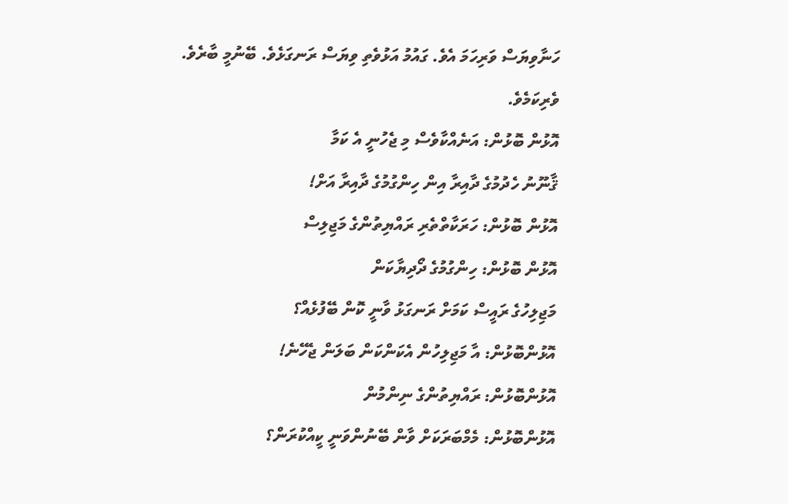ހަނާވިޔަސް ވަރިހަމަ އެވެ. ގައުމު އަޅުވެތި ވިޔަސް ރަނގަޅެވެ. ބޭނުމީ ބާރެވެ. ވެރިކަމެވެ.
އޮޅުން ބޮޅުން: އަނެއްކާވެސް މި ޖެހުނީ އެ ކަމާ
ޤާނޫނު ހެދުމުގެ ދާއިރާ އިން ހިންގުމުގެ ދާއިރާ އަށް!
އޮޅުން ބޮޅުން: ހަރަކާތްތެރި ރައްޔިތުންގެ މަޖިލިސް
އޮޅުން ބޮޅުން: ހިންގުމުގެ ދޯދިޔާކަން
މަޖިލިހުގެ ރައީސް ކަމަށް ރަނގަޅު ވާނީ ކޮން ބޭފުޅެއް؟
އޮޅުންބޮޅުން: އާ މަޖިލިހުން އެކަންކަން ބަލަން ޖެހޭނެ!
އޮޅުންބޮޅުން: ރައްޔިތުންގެ ނިންމުން
އޮޅުންބޮޅުން: މެމްބަރަކަށް ވާން ބޭނުންވަނީ ކީއްކުރަން؟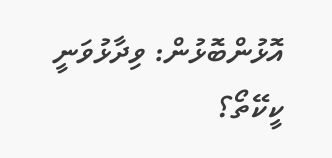އޮޅުންބޮޅުން: ވިދާޅުވަނީ ކީކޭތޯ؟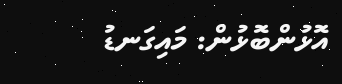އޮޅުންބޮޅުން: މައިގަނޑު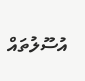އުސޫލުތައް